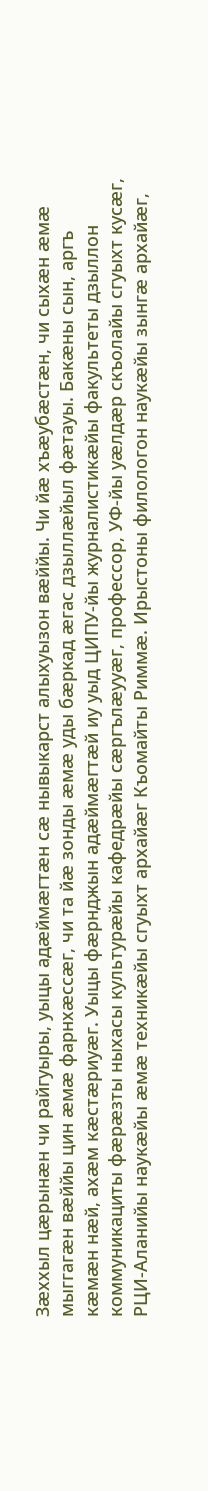Зæххыл цæрынæн чи райгуыры, уыцы адæймæгтæн сæ нывыкарст алыхуызон вæййы. Чи йæ хъæубæстæн, чи сыхæн æмæ мыггагæн вæййы цин æмæ фарнхæссæг, чи та йæ зонды æмæ уды бæркад æгас дзыллæйыл фæтауы. Бакæны сын, аргъ кæмæн нæй, ахæм кæстæриуæг. Уыцы фæрнджын адæймæгтæй иу уыд ЦИПУ-йы журналистикæйы факультеты дзыллон коммуникациты фæрæзты ныхасы культурæйы кафедрæйы сæргълæууæг, профессор, УФ-йы уæлдæр скъолайы сгуыхт кусæг, РЦИ-Аланийы наукæйы æмæ техникæйы сгуыхт архайæг Къомайты Риммæ. Ирыстоны филологон наукæйы зынгæ архайæг,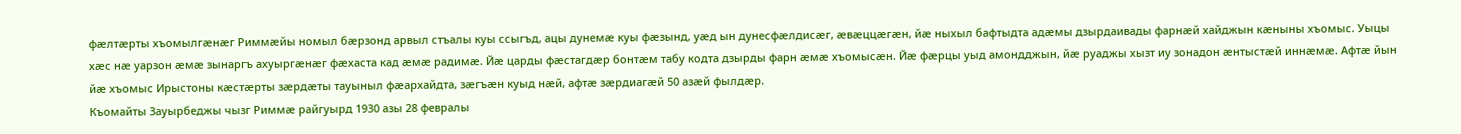фæлтæрты хъомылгæнæг Риммæйы номыл бæрзонд арвыл стъалы куы ссыгъд, ацы дунемæ куы фæзынд, уæд ын дунесфæлдисæг, æвæццæгæн, йæ ныхыл бафтыдта адæмы дзырдаивады фарнæй хайджын кæныны хъомыс. Уыцы хæс нæ уарзон æмæ зынаргъ ахуыргæнæг фæхаста кад æмæ радимæ. Йæ царды фæстагдæр бонтæм табу кодта дзырды фарн æмæ хъомысæн. Йæ фæрцы уыд амондджын, йæ руаджы хызт иу зонадон æнтыстæй иннæмæ. Афтæ йын йæ хъомыс Ирыстоны кæстæрты зæрдæты тауыныл фæархайдта, зæгъæн куыд нæй, афтæ зæрдиагæй 50 азæй фылдæр.
Къомайты Зауырбеджы чызг Риммæ райгуырд 1930 азы 28 февралы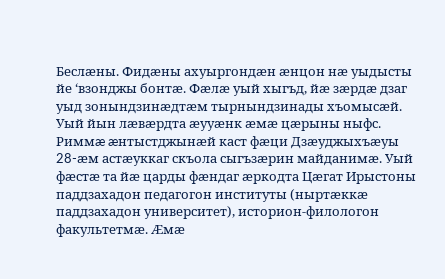Беслæны. Фидæны ахуыргондæн æнцон нæ уыдысты йе ‘взонджы бонтæ. Фæлæ уый хыгъд, йæ зæрдæ дзаг уыд зонындзинæдтæм тырнындзинады хъомысæй. Уый йын лæвæрдта æууæнк æмæ цæрыны ныфс. Риммæ æнтыстджынæй каст фæци Дзæуджыхъæуы 28-æм астæуккаг скъола сыгъзæрин майданимæ. Уый фæстæ та йæ царды фæндаг æркодта Цæгат Ирыстоны паддзахадон педагогон институты (ныртæккæ паддзахадон университет), историон-филологон факультетмæ. Æмæ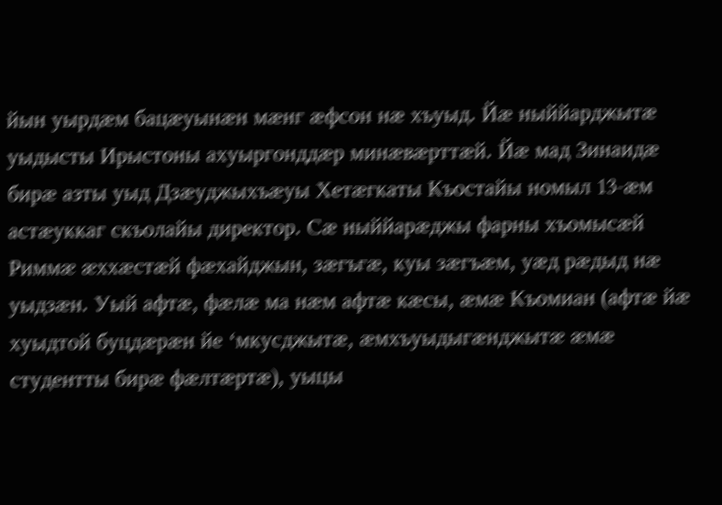йын уырдæм бацæуынæн мæнг æфсон нæ хъуыд. Йæ ныййарджытæ уыдысты Ирыстоны ахуыргонддæр минæвæрттæй. Йæ мад Зинаидæ бирæ азты уыд Дзæуджыхъæуы Хетæгкаты Къостайы номыл 13-æм астæуккаг скъолайы директор. Сæ ныййарæджы фарны хъомысæй Риммæ æххæстæй фæхайджын, зæгъгæ, куы зæгъæм, уæд рæдыд нæ уыдзæн. Уый афтæ, фæлæ ма нæм афтæ кæсы, æмæ Къомиан (афтæ йæ хуыдтой буцдæрæн йе ‘мкусджытæ, æмхъуыдыгæнджытæ æмæ студентты бирæ фæлтæртæ), уыцы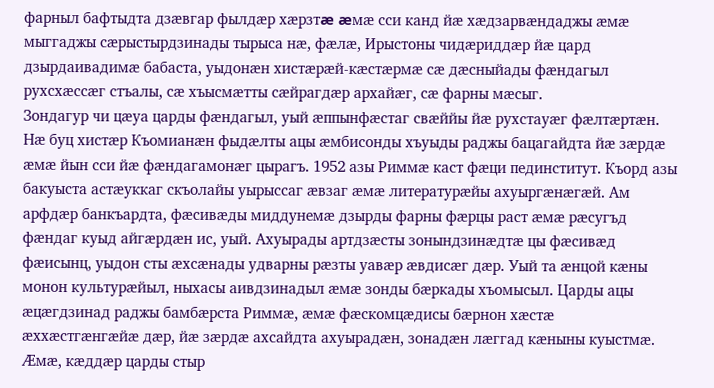фарныл бафтыдта дзæвгар фылдæр хæрзтæ æмæ сси канд йæ хæдзарвæндаджы æмæ мыггаджы сæрыстырдзинады тырыса нæ, фæлæ, Ирыстоны чидæриддæр йæ цард дзырдаивадимæ бабаста, уыдонæн хистæрæй-кæстæрмæ сæ дæсныйады фæндагыл рухсхæссæг стъалы, сæ хъысмæтты сæйрагдæр архайæг, сæ фарны мæсыг.
Зондагур чи цæуа царды фæндагыл, уый æппынфæстаг свæййы йæ рухстауæг фæлтæртæн. Нæ буц хистæр Къомианæн фыдæлты ацы æмбисонды хъуыды раджы бацагайдта йæ зæрдæ æмæ йын сси йæ фæндагамонæг цырагъ. 1952 азы Риммæ каст фæци пединститут. Къорд азы бакуыста астæуккаг скъолайы уырыссаг æвзаг æмæ литературæйы ахуыргæнæгæй. Ам арфдæр банкъардта, фæсивæды миддунемæ дзырды фарны фæрцы раст æмæ рæсугъд фæндаг куыд айгæрдæн ис, уый. Ахуырады артдзæсты зонындзинæдтæ цы фæсивæд фæисынц, уыдон сты æхсæнады удварны рæзты уавæр æвдисæг дæр. Уый та æнцой кæны монон культурæйыл, ныхасы аивдзинадыл æмæ зонды бæркады хъомысыл. Царды ацы æцæгдзинад раджы бамбæрста Риммæ, æмæ фæскомцæдисы бæрнон хæстæ æххæстгæнгæйæ дæр, йæ зæрдæ ахсайдта ахуырадæн, зонадæн лæггад кæныны куыстмæ. Æмæ, кæддæр царды стыр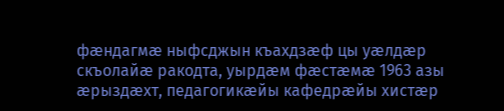фæндагмæ ныфсджын къахдзæф цы уæлдæр скъолайæ ракодта, уырдæм фæстæмæ 1963 азы æрыздæхт, педагогикæйы кафедрæйы хистæр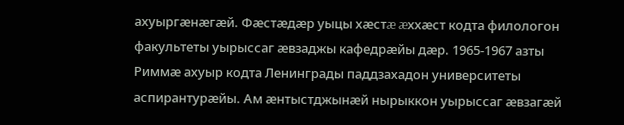ахуыргæнæгæй. Фæстæдæр уыцы хæстæ æххæст кодта филологон факультеты уырыссаг æвзаджы кафедрæйы дæр. 1965-1967 азты Риммæ ахуыр кодта Ленинграды паддзахадон университеты аспирантурæйы. Ам æнтыстджынæй нырыккон уырыссаг æвзагæй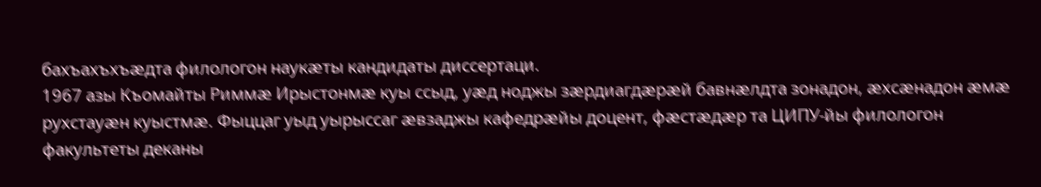бахъахъхъæдта филологон наукæты кандидаты диссертаци.
1967 азы Къомайты Риммæ Ирыстонмæ куы ссыд, уæд ноджы зæрдиагдæрæй бавнæлдта зонадон, æхсæнадон æмæ рухстауæн куыстмæ. Фыццаг уыд уырыссаг æвзаджы кафедрæйы доцент, фæстæдæр та ЦИПУ-йы филологон факультеты деканы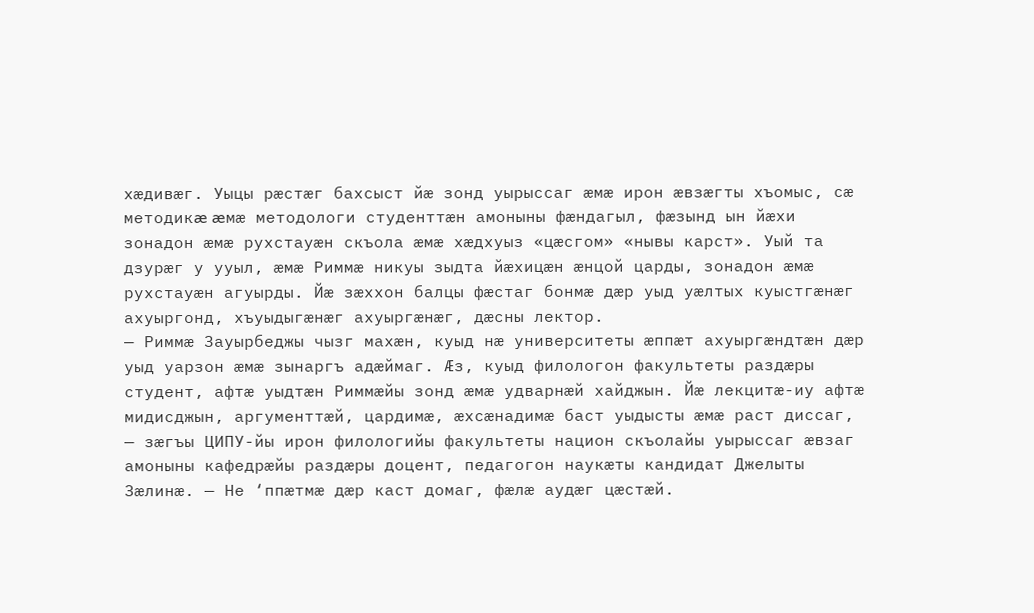хæдивæг. Уыцы рæстæг бахсыст йæ зонд уырыссаг æмæ ирон æвзæгты хъомыс, сæ методикæ æмæ методологи студенттæн амоныны фæндагыл, фæзынд ын йæхи зонадон æмæ рухстауæн скъола æмæ хæдхуыз «цæсгом» «нывы карст». Уый та дзурæг у ууыл, æмæ Риммæ никуы зыдта йæхицæн æнцой царды, зонадон æмæ рухстауæн агуырды. Йæ зæххон балцы фæстаг бонмæ дæр уыд уæлтых куыстгæнæг ахуыргонд, хъуыдыгæнæг ахуыргæнæг, дæсны лектор.
— Риммæ Зауырбеджы чызг махæн, куыд нæ университеты æппæт ахуыргæндтæн дæр уыд уарзон æмæ зынаргъ адæймаг. Æз, куыд филологон факультеты раздæры студент, афтæ уыдтæн Риммæйы зонд æмæ удварнæй хайджын. Йæ лекцитæ-иу афтæ мидисджын, аргументтæй, цардимæ, æхсæнадимæ баст уыдысты æмæ раст диссаг, — зæгъы ЦИПУ-йы ирон филологийы факультеты национ скъолайы уырыссаг æвзаг амоныны кафедрæйы раздæры доцент, педагогон наукæты кандидат Джелыты Зæлинæ. — Не ‘ппæтмæ дæр каст домаг, фæлæ аудæг цæстæй.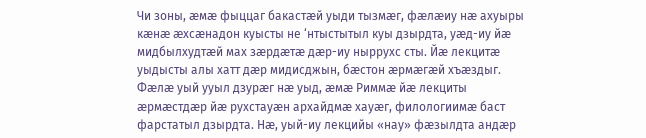Чи зоны, æмæ фыццаг бакастæй уыди тызмæг, фæлæиу нæ ахуыры кæнæ æхсæнадон куысты не ‘нтыстытыл куы дзырдта, уæд-иу йæ мидбылхудтæй мах зæрдæтæ дæр-иу ныррухс сты. Йæ лекцитæ уыдысты алы хатт дæр мидисджын, бæстон æрмæгæй хъæздыг. Фæлæ уый ууыл дзурæг нæ уыд, æмæ Риммæ йæ лекциты æрмæстдæр йæ рухстауæн архайдмæ хауæг, филологиимæ баст фарстатыл дзырдта. Нæ, уый-иу лекцийы «нау» фæзылдта андæр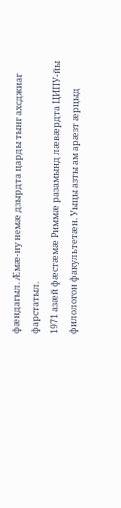фæндагыл. Æмæ-иу немæ дзырдта царды тынг ахсджиаг фарстатыл.
1971 азæй фæстæмæ Риммæ разамынд лæвæрдта ЦИПУ-йы филологон факультетæн. Уыцы азты ам арæзт æрцыд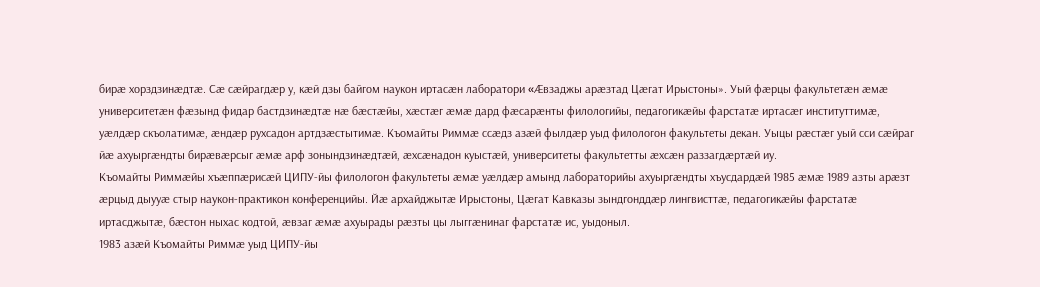бирæ хорздзинæдтæ. Сæ сæйрагдæр у, кæй дзы байгом наукон иртасæн лаборатори «Æвзаджы арæзтад Цæгат Ирыстоны». Уый фæрцы факультетæн æмæ университетæн фæзынд фидар бастдзинæдтæ нæ бæстæйы, хæстæг æмæ дард фæсарæнты филологийы, педагогикæйы фарстатæ иртасæг институттимæ, уæлдæр скъолатимæ, æндæр рухсадон артдзæстытимæ. Къомайты Риммæ ссæдз азæй фылдæр уыд филологон факультеты декан. Уыцы рæстæг уый сси сæйраг йæ ахуыргæндты бирæвæрсыг æмæ арф зонындзинæдтæй, æхсæнадон куыстæй, университеты факультетты æхсæн раззагдæртæй иу.
Къомайты Риммæйы хъæппæрисæй ЦИПУ-йы филологон факультеты æмæ уæлдæр амынд лабораторийы ахуыргæндты хъусдардæй 1985 æмæ 1989 азты арæзт æрцыд дыууæ стыр наукон-практикон конференцийы. Йæ архайджытæ Ирыстоны, Цæгат Кавказы зындгонддæр лингвисттæ, педагогикæйы фарстатæ иртасджытæ, бæстон ныхас кодтой, æвзаг æмæ ахуырады рæзты цы лыггæнинаг фарстатæ ис, уыдоныл.
1983 азæй Къомайты Риммæ уыд ЦИПУ-йы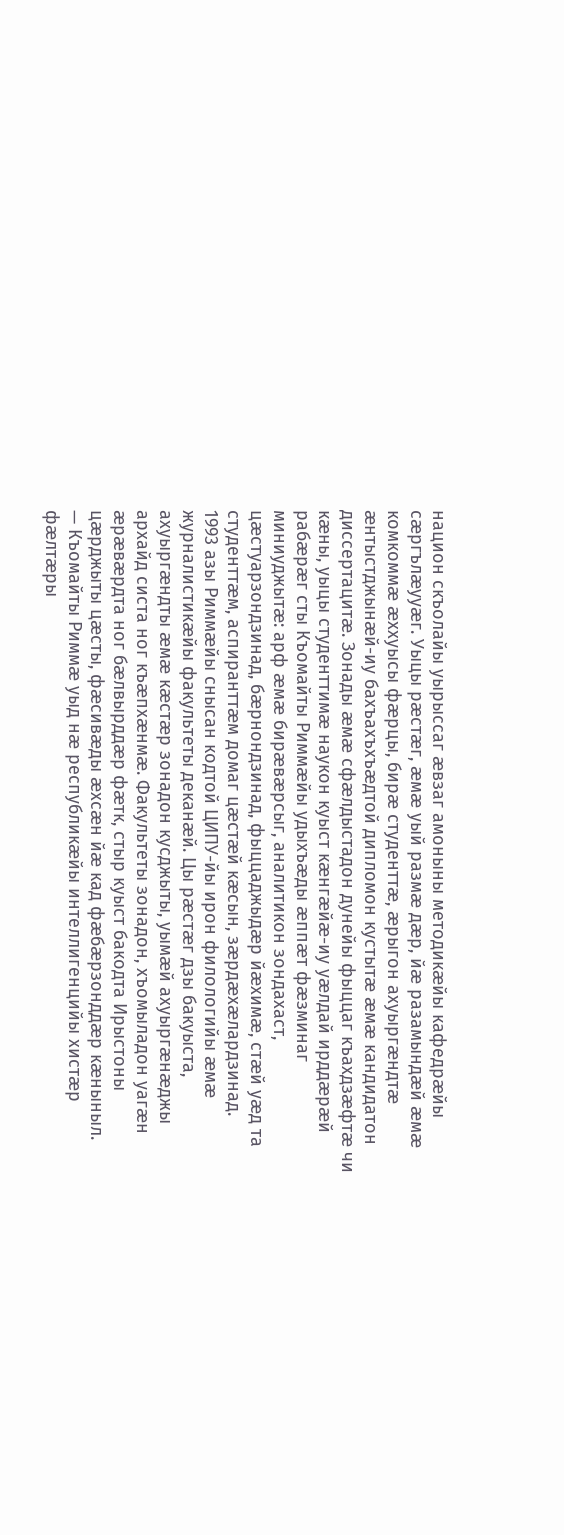национ скъолайы уырыссаг æвзаг амоныны методикæйы кафедрæйы сæргълæууæг. Уыцы рæстæг, æмæ уый размæ дæр, йæ разамындæй æмæ комкоммæ æххуысы фæрцы, бирæ студенттæ, æрыгон ахуыргæндтæ æнтыстджынæй-иу бахъахъхъæдтой дипломон кустытæ æмæ кандидатон диссертацитæ. Зонады æмæ сфæлдыстадон дунейы фыццаг къахдзæфтæ чи кæны, уыцы студенттимæ наукон куыст кæнгæйæ-иу уæлдай ирддæрæй рабæрæг сты Къомайты Риммæйы удыхъæды æппæт фæзминаг миниуджытæ: арф æмæ бирæвæрсыг, аналитикон зондахаст, цæстуарзондзинад, бæрнондзинад, фыццаджыдæр йæхимæ, стæй уæд та студенттæм, аспиранттæм домаг цæстæй кæсын, зæрдæхæлардзинад.
1993 азы Риммæйы снысан кодтой ЦИПУ-йы ирон филологийы æмæ журналистикæйы факультеты деканæй. Цы рæстæг дзы бакуыста, ахуыргæндты æмæ кæстæр зонадон кусджыты, уымæй ахуыргæнæджы архайд систа ног къæпхæнмæ. Факультеты зонадон, хъомыладон уагæн æрæвæрдта ног бæлвырддæр фæтк, стыр куыст бакодта Ирыстоны цæрджыты цæсты, фæсивæды æхсæн йæ кад фæбæрзонддæр кæныныл.
— Къомайты Риммæ уыд нæ республикæйы интеллигенцийы хистæр фæлтæры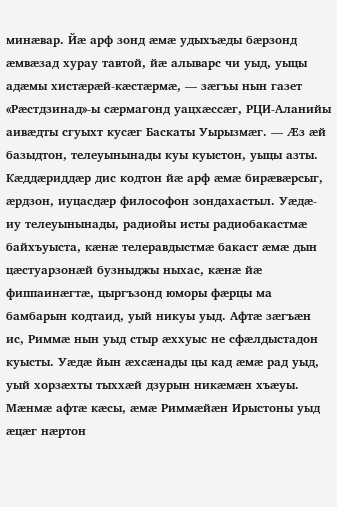минæвар. Йæ арф зонд æмæ удыхъæды бæрзонд æмвæзад хурау тавтой, йæ алыварс чи уыд, уыцы адæмы хистæрæй-кæстæрмæ, — зæгъы нын газет «Рæстдзинад»-ы сæрмагонд уацхæссæг, РЦИ-Аланийы аивæдты сгуыхт кусæг Баскаты Уырызмæг. — Æз æй базыдтон, телеуынынады куы куыстон, уыцы азты. Кæддæриддæр дис кодтон йæ арф æмæ бирæвæрсыг, æрдзон, иуцасдæр философон зондахастыл. Уæдæ-иу телеуынынады, радиойы исты радиобакастмæ байхъуыста, кæнæ телеравдыстмæ бакаст æмæ дын цæстуарзонæй бузныджы ныхас, кæнæ йæ фиппаинæгтæ, цыргъзонд юморы фæрцы ма бамбарын кодтаид, уый никуы уыд. Афтæ зæгъæн ис, Риммæ нын уыд стыр æххуыс не сфæлдыстадон куысты. Уæдæ йын æхсæнады цы кад æмæ рад уыд, уый хорзæхты тыххæй дзурын никæмæн хъæуы. Мæнмæ афтæ кæсы, æмæ Риммæйæн Ирыстоны уыд æцæг нæртон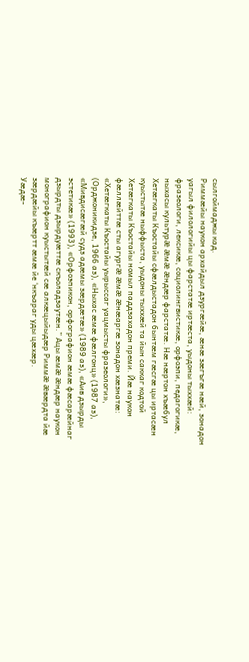сылгоймаджы кад.
Риммæйы наукон архайдыл дзургæйæ, æнæ зæгъгæ нæй, зонадон уагыл филологийы цы фарстатæ иртæста, уыдоны тыххæй: фразеологи, лексикæ, социолингвистикæ, орфоэпи, педагогикæ, ныхасы культурæ æмæ æндæр фарстатæ. Нæ нæртон хъæбул Хетæгкаты Къостайы сфæлдыстадон бынтæм гæсгæ цы иртасæн куыстытæ ныффыста, уыдоны тыххæй та йын саккаг кодтой Хетæгкаты Къостайы номыл паддзахадон преми. Йæ наукон фæллæйттæ сты агургæ æмæ æнæаргæ зонадон хæзнатæ: «Хетæгкаты Къостайы уырыссаг уацмысты фразеологи», (Орджоникидзе, 1966 аз), «Ныхас æмæ фæлгонц» (1987 аз), «Мивдисæгæй судз адæмы зæрдæтæ» (1989 аз), «Аив дзырды эстетикæ» (1993), «Орфоэпикон, орфографион æмæ фæсарæйнаг дзырдты дзырдуæттæ скъоладзаутæн.” Ацы æмæ æндæр наукон монографион куыстытæй сæ алкæцыйыдæр Риммæ æвæрдта йæ зæрдæйы къæртт æмæ йе ‘нкъараг уды цæхæр.
Уæдæ-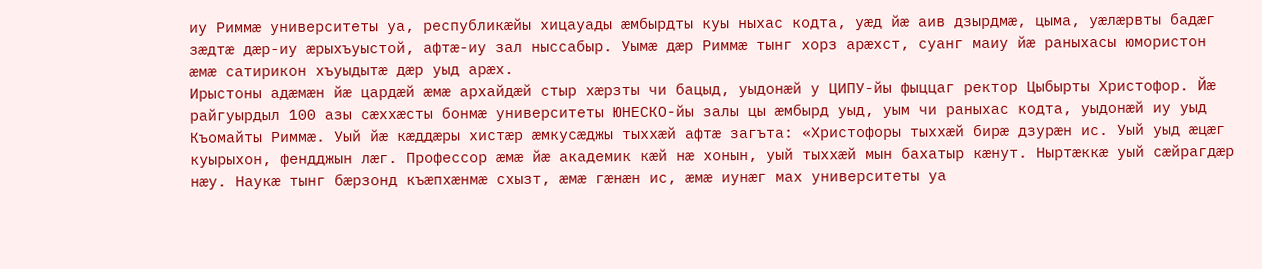иу Риммæ университеты уа, республикæйы хицауады æмбырдты куы ныхас кодта, уæд йæ аив дзырдмæ, цыма, уæлæрвты бадæг зæдтæ дæр-иу æрыхъуыстой, афтæ-иу зал ныссабыр. Уымæ дæр Риммæ тынг хорз арæхст, суанг маиу йæ раныхасы юмористон æмæ сатирикон хъуыдытæ дæр уыд арæх.
Ирыстоны адæмæн йæ цардæй æмæ архайдæй стыр хæрзты чи бацыд, уыдонæй у ЦИПУ-йы фыццаг ректор Цыбырты Христофор. Йæ райгуырдыл 100 азы сæххæсты бонмæ университеты ЮНЕСКО-йы залы цы æмбырд уыд, уым чи раныхас кодта, уыдонæй иу уыд Къомайты Риммæ. Уый йæ кæддæры хистæр æмкусæджы тыххæй афтæ загъта: «Христофоры тыххæй бирæ дзурæн ис. Уый уыд æцæг куырыхон, фендджын лæг. Профессор æмæ йæ академик кæй нæ хонын, уый тыххæй мын бахатыр кæнут. Ныртæккæ уый сæйрагдæр нæу. Наукæ тынг бæрзонд къæпхæнмæ схызт, æмæ гæнæн ис, æмæ иунæг мах университеты уа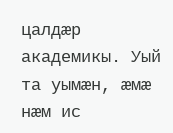цалдæр академикы. Уый та уымæн, æмæ нæм ис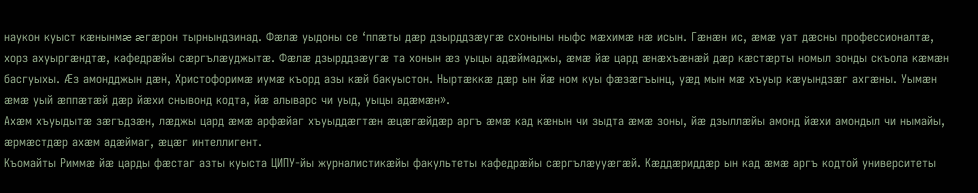наукон куыст кæнынмæ æгæрон тырнындзинад. Фæлæ уыдоны се ‘ппæты дæр дзырддзæугæ схоныны ныфс мæхимæ нæ исын. Гæнæн ис, æмæ уат дæсны профессионалтæ, хорз ахуыргæндтæ, кафедрæйы сæргълæуджытæ. Фæлæ дзырддзæугæ та хонын æз уыцы адæймаджы, æмæ йæ цард æнæхъæнæй дæр кæстæрты номыл зонды скъола кæмæн басгуыхы. Æз амондджын дæн, Христофоримæ иумæ къорд азы кæй бакуыстон. Ныртæккæ дæр ын йæ ном куы фæзæгъынц, уæд мын мæ хъуыр кæуындзæг ахгæны. Уымæн æмæ уый æппæтæй дæр йæхи снывонд кодта, йæ алыварс чи уыд, уыцы адæмæн».
Ахæм хъуыдытæ зæгъдзæн, лæджы цард æмæ арфæйаг хъуыддæгтæн æцæгæйдæр аргъ æмæ кад кæнын чи зыдта æмæ зоны, йæ дзыллæйы амонд йæхи амондыл чи нымайы, æрмæстдæр ахæм адæймаг, æцæг интеллигент.
Къомайты Риммæ йæ царды фæстаг азты куыста ЦИПУ-йы журналистикæйы факультеты кафедрæйы сæргълæууæгæй. Кæддæриддæр ын кад æмæ аргъ кодтой университеты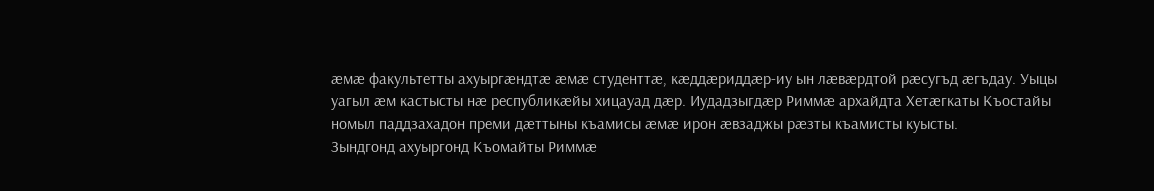æмæ факультетты ахуыргæндтæ æмæ студенттæ, кæддæриддæр-иу ын лæвæрдтой рæсугъд æгъдау. Уыцы уагыл æм кастысты нæ республикæйы хицауад дæр. Иудадзыгдæр Риммæ архайдта Хетæгкаты Къостайы номыл паддзахадон преми дæттыны къамисы æмæ ирон æвзаджы рæзты къамисты куысты.
Зындгонд ахуыргонд Къомайты Риммæ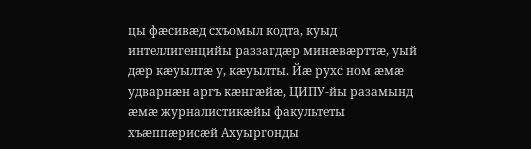цы фæсивæд схъомыл кодта, куыд интеллигенцийы раззагдæр минæвæрттæ, уый дæр кæуылтæ у, кæуылты. Йæ рухс ном æмæ удварнæн аргъ кæнгæйæ, ЦИПУ-йы разамынд æмæ журналистикæйы факультеты хъæппæрисæй Ахуыргонды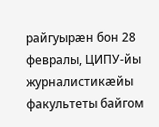райгуырæн бон 28 февралы, ЦИПУ-йы журналистикæйы факультеты байгом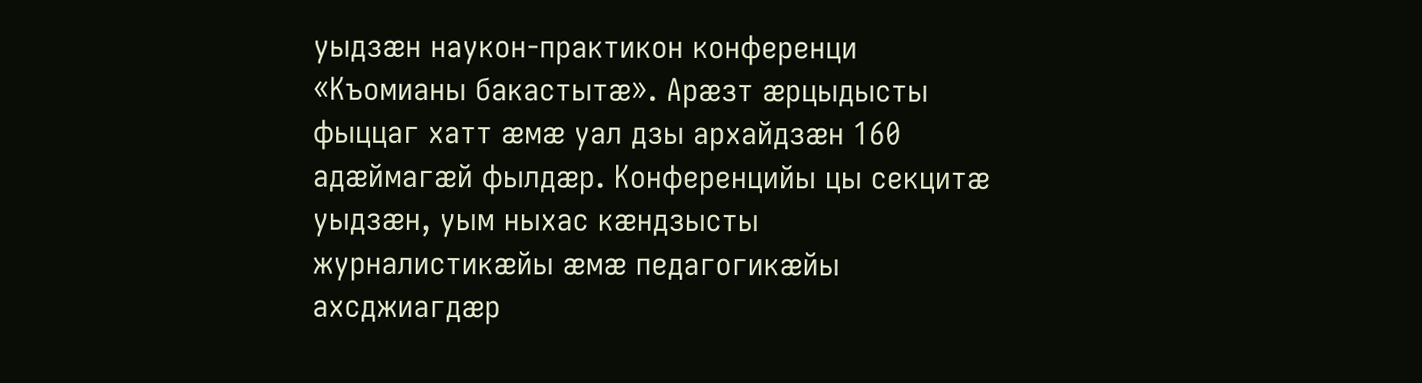уыдзæн наукон-практикон конференци «Къомианы бакастытæ». Арæзт æрцыдысты фыццаг хатт æмæ уал дзы архайдзæн 160 адæймагæй фылдæр. Конференцийы цы секцитæ уыдзæн, уым ныхас кæндзысты журналистикæйы æмæ педагогикæйы ахсджиагдæр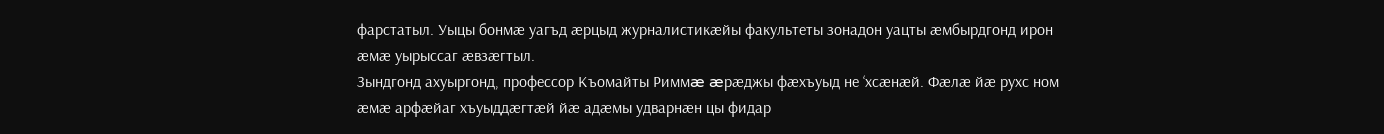фарстатыл. Уыцы бонмæ уагъд æрцыд журналистикæйы факультеты зонадон уацты æмбырдгонд ирон æмæ уырыссаг æвзæгтыл.
Зындгонд ахуыргонд, профессор Къомайты Риммæ æрæджы фæхъуыд не ‘хсæнæй. Фæлæ йæ рухс ном æмæ арфæйаг хъуыддæгтæй йæ адæмы удварнæн цы фидар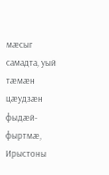мæсыг самадта, уый тæмæн цæудзæн фыдæй-фыртмæ, Ирыстоны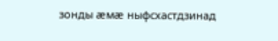зонды æмæ ныфсхастдзинад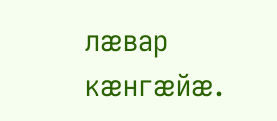лæвар кæнгæйæ.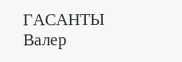ГАСАНТЫ Валер